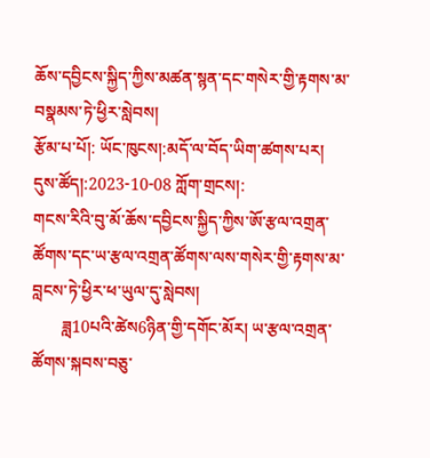ཆོས་དབྱིངས་སྐྱིད་ཀྱིས་མཚན་སྙན་དང་གསེར་གྱི་རྟགས་མ་བསྣམས་ཏེ་ཕྱིར་སླེབས།
རྩོམ་པ་པོ།: ཡོང་ཁུངས།:མདོ་ལ་བོད་ཡིག་ཚགས་པར། དུས་ཚོད།:2023-10-08 ཀློག་གྲངས།:
གངས་རིའི་བུ་མོ་ཆོས་དབྱིངས་སྐྱིད་ཀྱིས་ཨོ་རྩལ་འགྲན་ཚོགས་དང་ཡ་རྩལ་འགྲན་ཚོགས་ལས་གསེར་གྱི་རྟགས་མ་བླངས་ཏེ་ཕྱིར་ཕ་ཡུལ་དུ་སླེབས།
       ཟླ10པའི་ཚེས6ཉིན་གྱི་དགོང་མོར། ཡ་རྩལ་འགྲན་ཚོགས་སྐབས་བཅུ་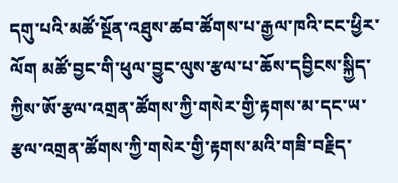དགུ་པའི་མཚོ་སྔོན་འཐུས་ཚབ་ཚོགས་པ་རྒྱལ་ཁའི་ངང་ཕྱིར་ལོག མཚོ་བྱང་གི་ཕུལ་བྱུང་ལུས་རྩལ་པ་ཆོས་དབྱིངས་སྐྱིད་ཀྱིས་ཨོ་རྩལ་འགྲན་ཚོགས་ཀྱི་གསེར་གྱི་རྟགས་མ་དང་ཡ་རྩལ་འགྲན་ཚོགས་ཀྱི་གསེར་གྱི་རྟགས་མའི་གཟི་བརྗིད་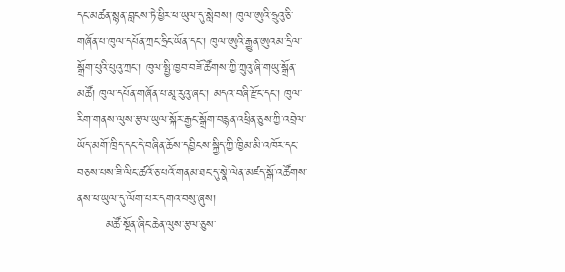དང་མཚན་སྙན་བླངས་ཏེ་ཕྱིར་ཕ་ཡུལ་དུ་སླེབས། ཁུལ་ཨུའི་ཧྲུའུ་ཅི་གཞོན་པ་ཁུལ་དཔོན་ཀྲང་ཧྲིང་ཡོན་དང་། ཁུལ་ཨུའི་རྒྱུན་ཨུའམ་དྲིལ་སྒྲོག་པུའི་པུའུ་ཀྲང་། ཁུལ་སྤྱི་ཁྱབ་བཟོ་ཚོགས་ཀྱི་ཀྲུའུ་ཞི་གཡུ་སྒྲོན་མཚོ། ཁུལ་དཔོན་གཞོན་པ་མཱ་རུའུ་ཞང་། མདའ་བཞི་རྫོང་དང་། ཁུལ་རིག་གནས་ལུས་རྩལ་ཡུལ་སྐོར་རྒྱང་སྒྲོག་བརྙན་འཕྲིན་ཅུས་ཀྱི་འབྲེལ་ཡོད་མགོ་ཁྲིད་དང་དེ་བཞིན་ཆོས་དབྱིངས་སྐྱིད་ཀྱི་ཁྱིམ་མི་འཁོར་དང་བཅས་པས་ཟི་ལིང་ཚའོ་ཅ་པའོ་གནམ་ཐང་དུ་སྣེ་ལེན་མཛད་སྒོ་འཚོགས་ནས་ཕ་ཡུལ་དུ་ལོག་པར་དགའ་བསུ་ཞུས།
       མཚོ་སྔོན་ཞིང་ཆེན་ལུས་རྩལ་ཅུས་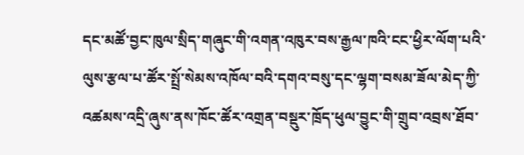དང་མཚོ་བྱང་ཁུལ་སྲིད་གཞུང་གི་འགན་འཁུར་བས་རྒྱལ་ཁའི་ངང་ཕྱིར་ལོག་པའི་ལུས་རྩལ་པ་ཚོར་སྤྲོ་སེམས་འཁོལ་བའི་དགའ་བསུ་དང་ལྷག་བསམ་ཟོལ་མེད་ཀྱི་འཚམས་འདྲི་ཞུས་ནས་ཁོང་ཚོར་འགྲན་བསྡུར་ཁྲོད་ཕུལ་བྱུང་གི་གྲུབ་འབྲས་ཐོབ་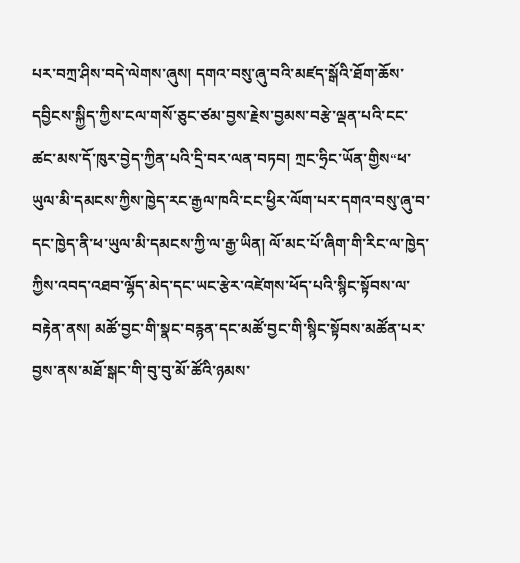པར་བཀྲ་ཤིས་བདེ་ལེགས་ཞུས། དགའ་བསུ་ཞུ་བའི་མཛད་སྒོའི་ཐོག་ཆོས་དབྱིངས་སྐྱིད་ཀྱིས་ངལ་གསོ་ཅུང་ཙམ་བྱས་རྗེས་བྱམས་བརྩེ་ལྡན་པའི་ངང་ཚང་མས་དོ་ཁུར་བྱེད་ཀྱིན་པའི་དྲི་བར་ལན་བཏབ། ཀྲང་ཧྲིང་ཡོན་གྱིས“ཕ་ཡུལ་མི་དམངས་ཀྱིས་ཁྱེད་རང་རྒྱལ་ཁའི་ངང་ཕྱིར་ལོག་པར་དགའ་བསུ་ཞུ་བ་དང་ཁྱེད་ནི་ཕ་ཡུལ་མི་དམངས་ཀྱི་ལ་རྒྱ་ཡིན། ལོ་མང་པོ་ཞིག་གི་རིང་ལ་ཁྱེད་ཀྱིས་འབད་འཐབ་ལྷོད་མེད་དང་ཡང་རྩེར་འཛེགས་ཕོད་པའི་སྙིང་སྟོབས་ལ་བརྟེན་ནས། མཚོ་བྱང་གི་སྣང་བརྙན་དང་མཚོ་བྱང་གི་སྙིང་སྟོབས་མཚོན་པར་བྱས་ནས་མཐོ་སྒང་གི་བུ་བུ་མོ་ཚོའི་ཉམས་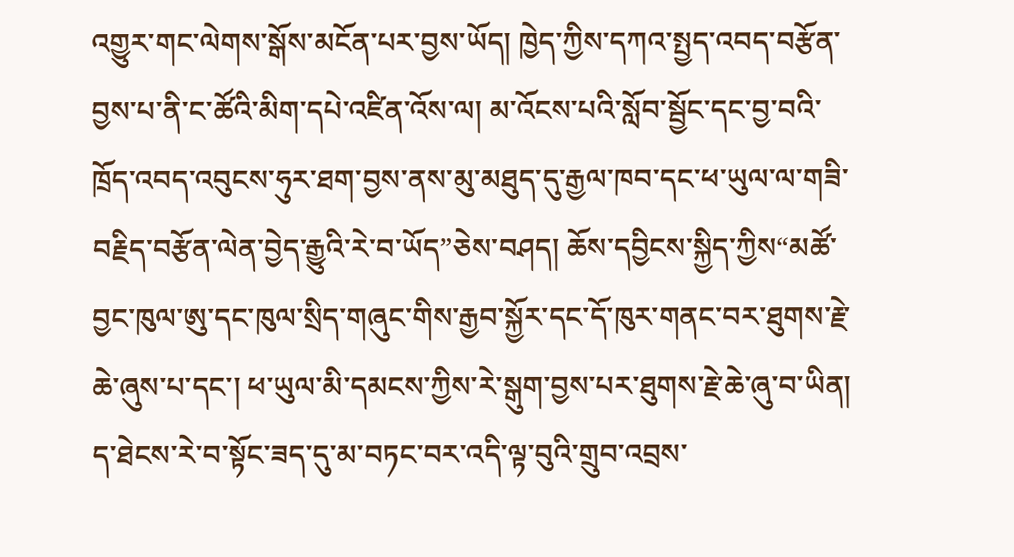འགྱུར་གང་ལེགས་སྒོས་མངོན་པར་བྱས་ཡོད། ཁྱེད་ཀྱིས་དཀའ་སྤྱད་འབད་བརྩོན་བྱས་པ་ནི་ང་ཚོའི་མིག་དཔེ་འཛིན་འོས་ལ། མ་འོངས་པའི་སློབ་སྦྱོང་དང་བྱ་བའི་ཁྲོད་འབད་འབུངས་ཧུར་ཐག་བྱས་ནས་མུ་མཐུད་དུ་རྒྱལ་ཁབ་དང་ཕ་ཡུལ་ལ་གཟི་བརྗིད་བརྩོན་ལེན་བྱེད་རྒྱུའི་རེ་བ་ཡོད”ཅེས་བཤད། ཆོས་དབྱིངས་སྐྱིད་ཀྱིས“མཚོ་བྱང་ཁུལ་ཨུ་དང་ཁུལ་སྲིད་གཞུང་གིས་རྒྱབ་སྐྱོར་དང་དོ་ཁུར་གནང་བར་ཐུགས་རྗེ་ཆེ་ཞུས་པ་དང་། ཕ་ཡུལ་མི་དམངས་ཀྱིས་རེ་སྒུག་བྱས་པར་ཐུགས་རྗེ་ཆེ་ཞུ་བ་ཡིན། ད་ཐེངས་རེ་བ་སྟོང་ཟད་དུ་མ་བཏང་བར་འདི་ལྟ་བུའི་གྲུབ་འབྲས་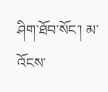ཤིག་ཐོབ་སོང་། མ་འོངས་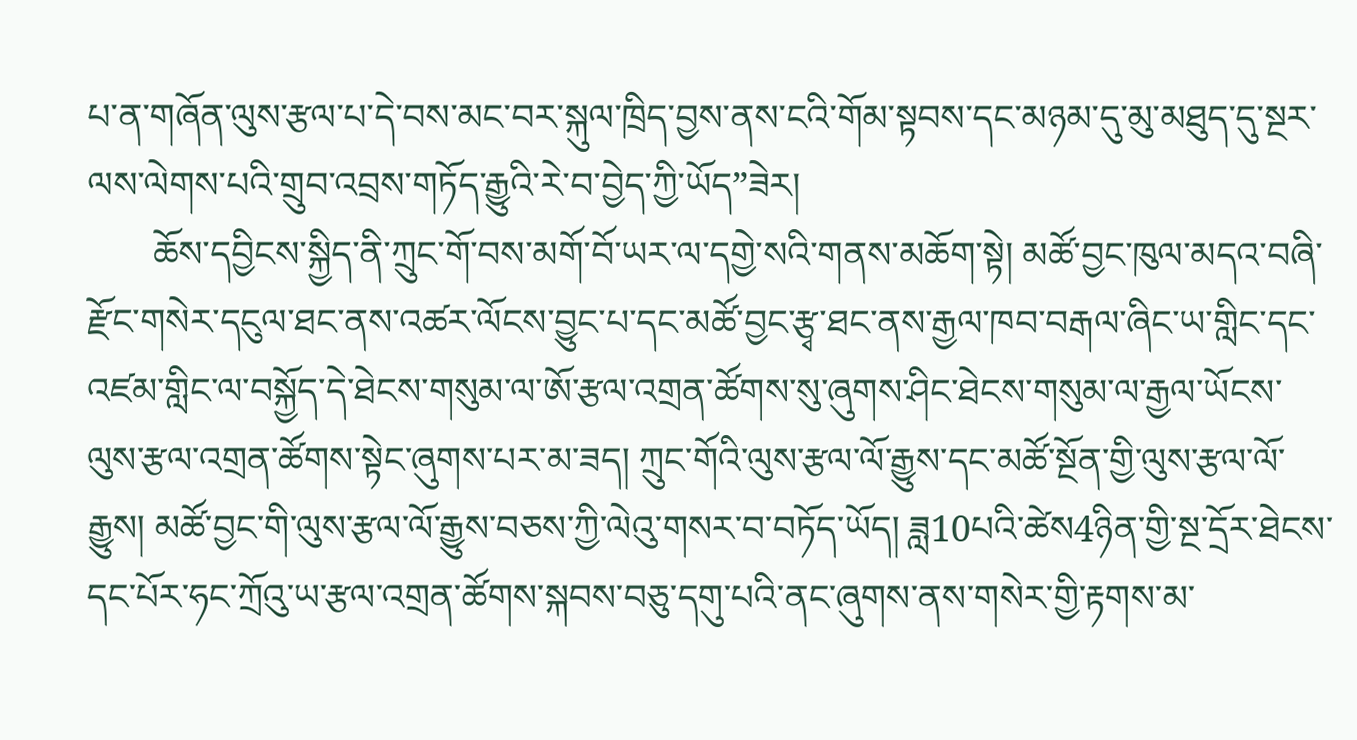པ་ན་གཞོན་ལུས་རྩལ་པ་དེ་བས་མང་བར་སྐུལ་ཁྲིད་བྱས་ནས་ངའི་གོམ་སྟབས་དང་མཉམ་དུ་མུ་མཐུད་དུ་སྔར་ལས་ལེགས་པའི་གྲུབ་འབྲས་གཏོད་རྒྱུའི་རེ་བ་བྱེད་ཀྱི་ཡོད”ཟེར།
       ཆོས་དབྱིངས་སྐྱིད་ནི་ཀྲུང་གོ་བས་མགོ་བོ་ཡར་ལ་དགྱེ་སའི་གནས་མཆོག་སྟེ། མཚོ་བྱང་ཁུལ་མདའ་བཞི་རྫོང་གསེར་དངུལ་ཐང་ནས་འཚར་ལོངས་བྱུང་པ་དང་མཚོ་བྱང་རྩྭ་ཐང་ནས་རྒྱལ་ཁབ་བརྒལ་ཞིང་ཡ་གླིང་དང་འཛམ་གླིང་ལ་བསྐྱོད་དེ་ཐེངས་གསུམ་ལ་ཨོ་རྩལ་འགྲན་ཚོགས་སུ་ཞུགས་ཤིང་ཐེངས་གསུམ་ལ་རྒྱལ་ཡོངས་ལུས་རྩལ་འགྲན་ཚོགས་སྟེང་ཞུགས་པར་མ་ཟད། ཀྲུང་གོའི་ལུས་རྩལ་ལོ་རྒྱུས་དང་མཚོ་སྔོན་གྱི་ལུས་རྩལ་ལོ་རྒྱུས། མཚོ་བྱང་གི་ལུས་རྩལ་ལོ་རྒྱུས་བཅས་ཀྱི་ལེའུ་གསར་བ་བཏོད་ཡོད། ཟླ10པའི་ཚེས4ཉིན་གྱི་སྔ་དྲོར་ཐེངས་དང་པོར་ཧང་ཀྲོའུ་ཡ་རྩལ་འགྲན་ཚོགས་སྐབས་བཅུ་དགུ་པའི་ནང་ཞུགས་ནས་གསེར་གྱི་རྟགས་མ་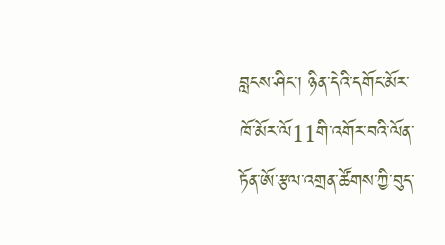བླངས་ཤིང་། ཉིན་དེའི་དགོང་མོར་ཁོ་མོར་ལོ11གི་འགོར་བའི་ལོན་ཏོན་ཨོ་རྩལ་འགྲན་ཚོགས་ཀྱི་བུད་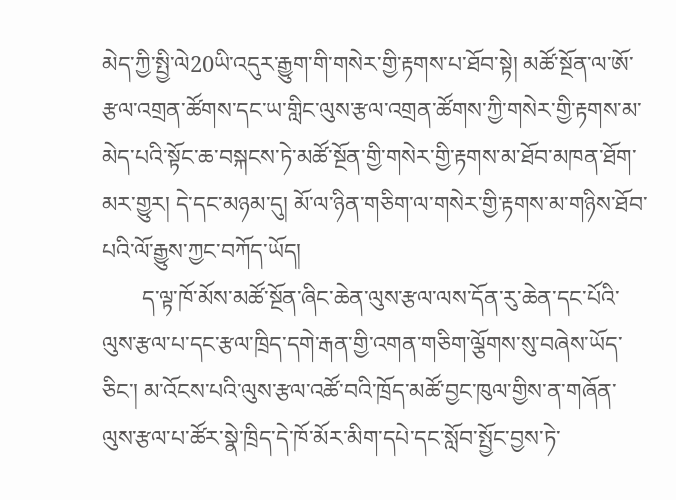མེད་ཀྱི་སྤྱི་ལེ20ཡི་འདུར་རྒྱུག་གི་གསེར་གྱི་རྟགས་པ་ཐོབ་སྟེ། མཚོ་སྔོན་ལ་ཨོ་རྩལ་འགྲན་ཚོགས་དང་ཡ་གླིང་ལུས་རྩལ་འགྲན་ཚོགས་ཀྱི་གསེར་གྱི་རྟགས་མ་མེད་པའི་སྟོང་ཆ་བསྐངས་ཏེ་མཚོ་སྔོན་གྱི་གསེར་གྱི་རྟགས་མ་ཐོབ་མཁན་ཐོག་མར་གྱུར། དེ་དང་མཉམ་དུ། མོ་ལ་ཉིན་གཅིག་ལ་གསེར་གྱི་རྟགས་མ་གཉིས་ཐོབ་པའི་ལོ་རྒྱུས་ཀྱང་བཀོད་ཡོད།
       ད་ལྟ་ཁོ་མོས་མཚོ་སྔོན་ཞིང་ཆེན་ལུས་རྩལ་ལས་དོན་རུ་ཆེན་དང་པོའི་ལུས་རྩལ་པ་དང་རྩལ་ཁྲིད་དགེ་རྒན་གྱི་འགན་གཅིག་ལྕོགས་སུ་བཞེས་ཡོད་ཅིང་། མ་འོངས་པའི་ལུས་རྩལ་འཚོ་བའི་ཁྲོད་མཚོ་བྱང་ཁུལ་གྱིས་ན་གཞོན་ལུས་རྩལ་པ་ཚོར་སྣེ་ཁྲིད་དེ་ཁོ་མོར་མིག་དཔེ་དང་སློབ་སྤྱོང་བྱས་ཏེ་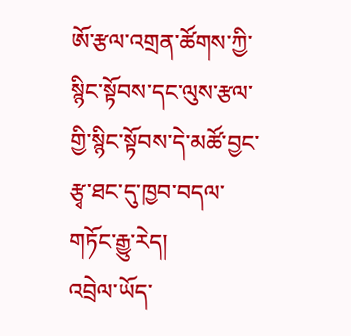ཨོ་རྩལ་འགྲན་ཚོགས་ཀྱི་སྙིང་སྟོབས་དང་ལུས་རྩལ་གྱི་སྙིང་སྟོབས་དེ་མཚོ་བྱང་རྩྭ་ཐང་དུ་ཁྱབ་བདལ་གཏོང་རྒྱུ་རེད།
འབྲེལ་ཡོད་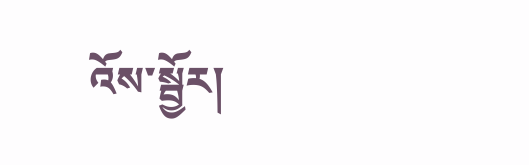འོས་སྦྱོར།